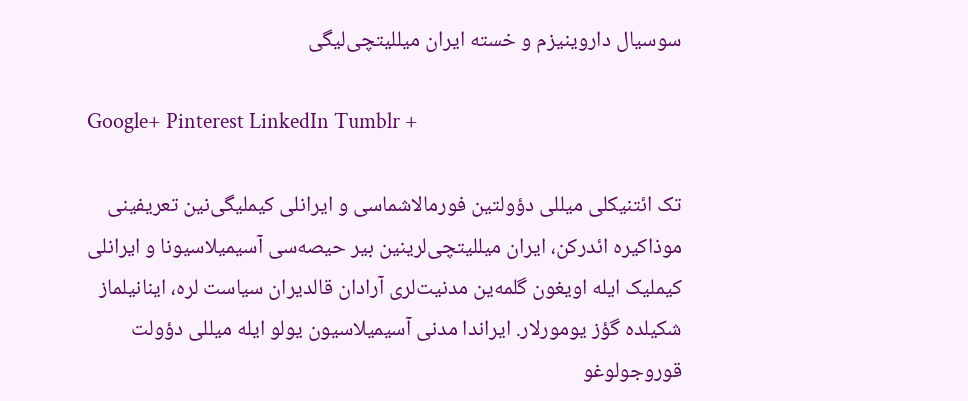سوسیال داروینیزم و خسته ایران میللیتچی‌لیگی

Google+ Pinterest LinkedIn Tumblr +

تک ائتنیکلی میللی دؤولتین فورمالاشماسی و ایرانلی کیملیگی‌نین تعریفینی موذاکیره ائدرکن، ایران میللیتچی‌لرینین بیر حیصه‌سی آسیمیلاسیونا و ایرانلی کیملیک ایله اویغون گلمه‌ین مدنیت‌لری آرادان قالدیران سیاست لره، اینانیلماز شکیلده گؤز یومورلار. ایراندا مدنی آسیمیلاسیون یولو ایله میللی دؤولت قوروجولوغو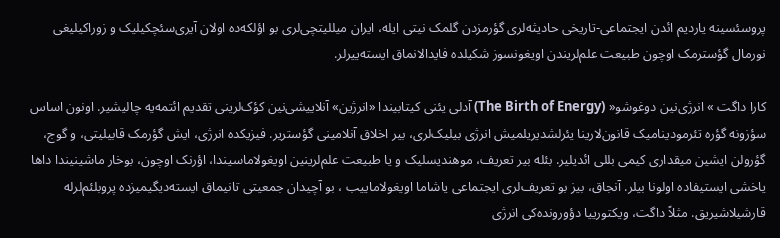پروسئسینه یاردیم ائدن ایجتماعی-تاریخی حادیثه‌لری گؤرمزدن گلمک نیتی ایله، ایران میللیتچی‌لری بو اؤلکه‌ده اولان آیری‌سئچکیلیک و زوراکیلیغی نورمال گؤسترمک اوچون طبیعت علم‌لریندن اویغونسوز شکیلده فایدالانماق ایسته‌ییرلر.

کارا داگت » انرژی‌نین دوغوشو« (The Birth of Energy) آدلی یئنی کیتابیندا «انرژین» آنلاییشی‌نین کؤک‌لرینی تقدیم ائتمه‌یه چالیشیر. اونون اساس سؤزونه گؤره تئرمودینامیک قانون‌لارینا یئرلشدیریلمیش انرژی بیلیک‌لری، بیر اخلاق آنلامینی گؤستریر. فیزیکده انرژی، ایش گؤرمک قابیلیتی، و گوج، گؤرولن ایشین میقداری کیمی بللی ائدیلیر. بئله بیر تعریف، موهندیسلیک و یا طبیعت علم‌لرینین اویغولاماسیندا، اؤرنک اوچون، بوخار ماشینیندا داها یاخشی ایستیفاده اولونا بیلر. آنجاق، بیز بو تعریف‌لری ایجتماعی یاشاما اویغولاماییب ، بو آچیدان جمعیتی تانیماق ایسته‌دیگیمیزده پروبلئم‌لرله قارشیلاشیریق. مثلاً داگت، ویکتورییا دؤورونده‌کی انرژی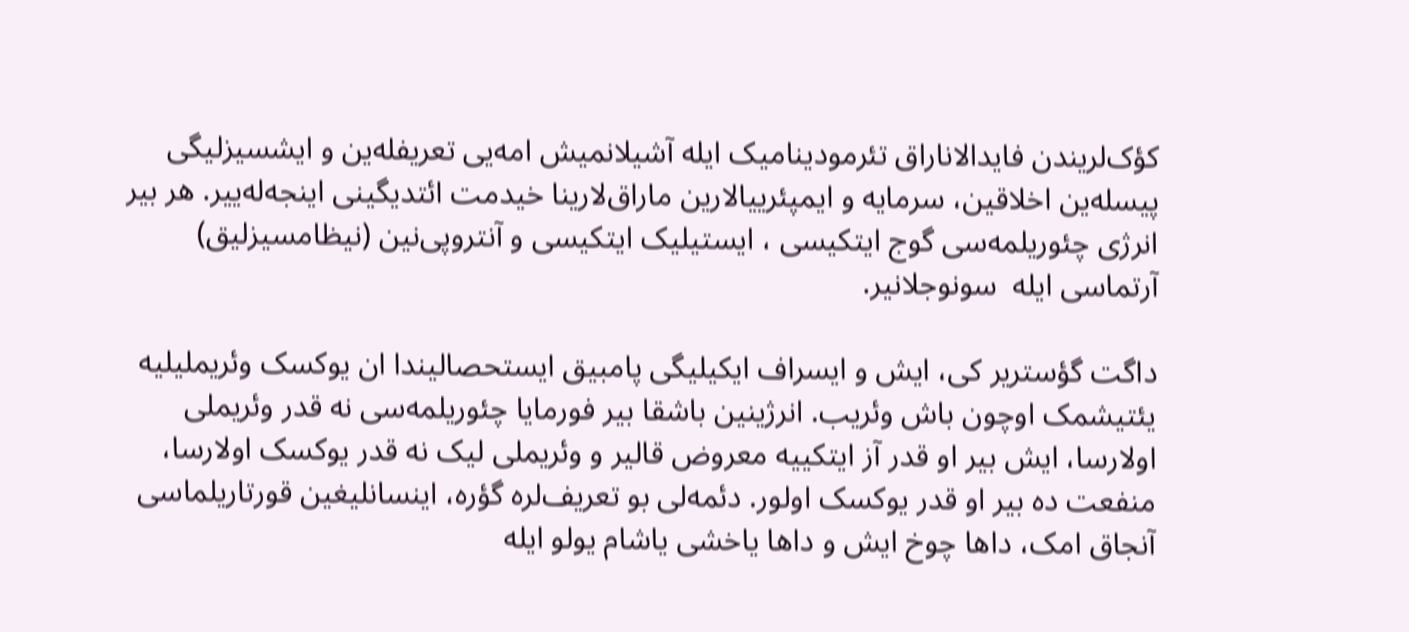کؤک‌لریندن فایدالاناراق تئرمودینامیک ایله آشیلانمیش امه‌یی تعریفله‌ین و ایشسیزلیگی پیسله‌ین اخلاقین، سرمایه و ایمپئرییالارین ماراق‌لارینا خیدمت ائتدیگینی اینجه‌له‌ییر. هر بیر انرژی چئوریلمه‌سی گوج ایتکیسی ، ایستیلیک ایتکیسی و آنتروپی‌نین (نیظامسیزلیق) آرتماسی ایله  سونوجلانیر.

داگت گؤستریر کی، ایش و ایسراف ایکیلیگی پامبیق ایستحصالیندا ان یوکسک وئریملیلیه یئتیشمک اوچون باش وئریب. انرژینین باشقا بیر فورمایا چئوریلمه‌سی نه قدر وئریملی اولارسا، ایش بیر او قدر آز ایتکییه معروض قالیر و وئریملی لیک نه قدر یوکسک اولارسا، منفعت ده بیر او قدر یوکسک اولور. دئمه‌لی بو تعریف‌لره گؤره، اینسانلیغین قورتاریلماسی آنجاق امک، داها چوخ ایش و داها یاخشی یاشام یولو ایله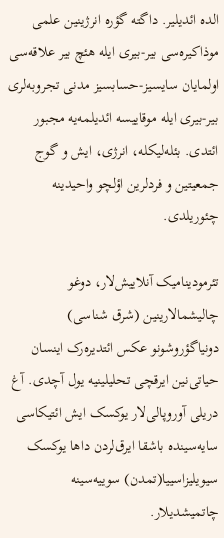الده ائدیلیر. داگته گؤره انرژینین علمی موذاکیره‌سی بیر-بیری ایله هئچ بیر علاقه‌سی اولمایان سایسیز-حسابسیز مدنی تجروبه‌لری بیر-بیری ایله موقاییسه ائدیلمه‌یه مجبور ائتدی. بئله‌لیکله، انرژی، ایش و گوج جمعیتین و فردلرین اؤلچو واحیدینه چئوریلدی.

تئرمودینامیک آنلاییش‌لار، دوغو چالیشمالارینین (شرق شناسی) دونیاگؤروشونو عکس ائتدیره‌رک اینسان حیاتی‌نین ایرقچی تحلیلینیه یول آچدی. آغ دریلی آوروپالی‌لار یوکسک ایش ائتیکاسی سایه‌سینده باشقا ایرق‌لردن داها یوکسک سیویلیزاسییا(تمدن) سوییه‌سینه چاتمیشدیلار.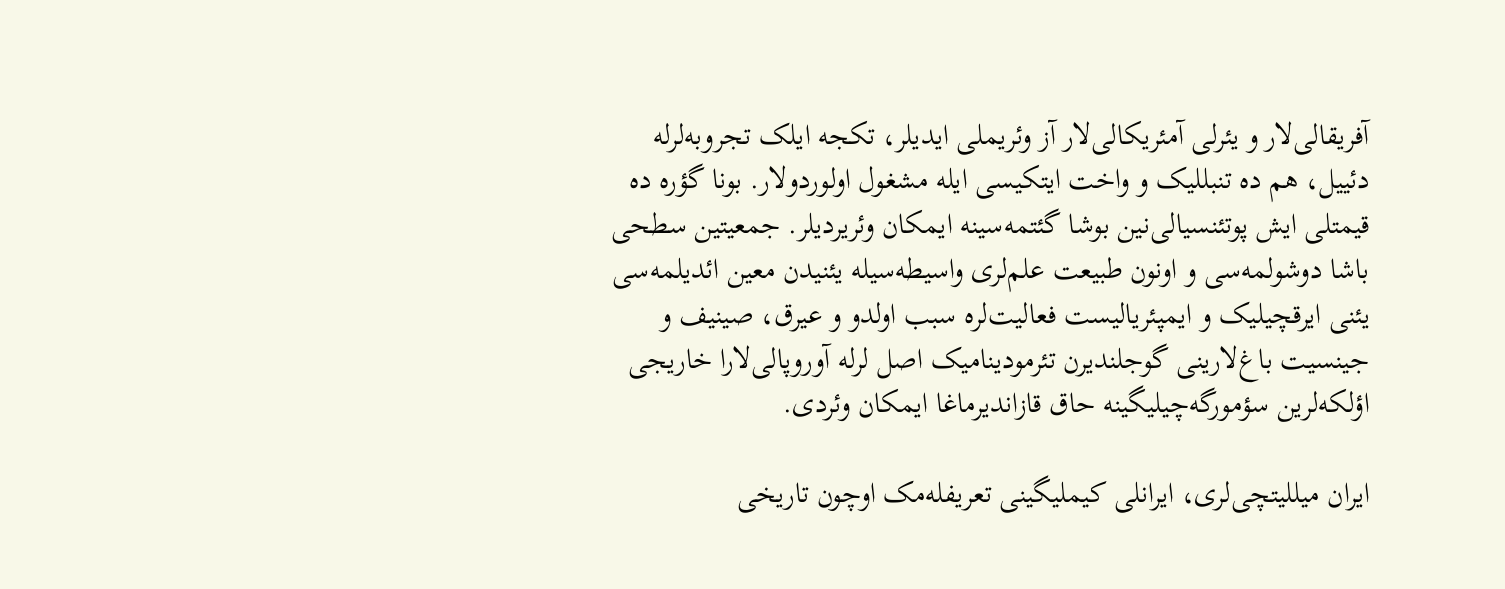آفریقالی‌لار و یئرلی آمئریکالی‌لار آز وئریملی ایدیلر، تکجه ایلک تجروبه‌لرله دئییل، هم ده تنبللیک و واخت ایتکیسی ایله مشغول اولوردولار. بونا گؤره ده قیمتلی ایش پوتئنسیالی‌نین بوشا گئتمه‌سینه ایمکان وئریردیلر. جمعیتین سطحی باشا دوشولمه‌سی و اونون طبیعت علم‌لری واسیطه‌سیله یئنیدن معین ائدیلمه‌سی یئنی ایرقچیلیک و ایمپئریالیست فعالیت‌لره سبب اولدو و عیرق، صینیف و جینسیت باغ‌لارینی گوجلندیرن تئرمودینامیک اصل لرله آوروپالی‌لارا خاریجی اؤلکه‌لرین سؤمورگه‌چیلیگینه حاق قازاندیرماغا ایمکان وئردی.

ایران میللیتچی‌لری، ایرانلی کیملیگینی تعریفله‌مک اوچون تاریخی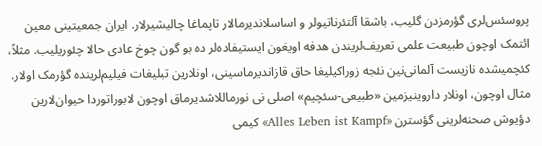پروسئس‌لری گؤرمزدن گلیب، باشقا آلتئرناتیولر و اساسلاندیرمالار تاپماغا چالیشیرلار. ایران جمعیتینی معین ائتمک اوچون طبیعت علمی تعریف‌لریندن هدفه اویغون ایستیفاده‌لر ده بو گون چوخ عادی حالا چئوریلیب. مثلاً، کئچمیشده نازیست آلمانی‌نین نئجه زوراکیلیغا حاق قازاندیرماسینی، اونلارین تبلیغات فیلیم‌لرینده گؤرمک اولار. مثال اوچون، اونلار داروینیزمین «طبیعی-سئچیم» اصلی نی نورماللاشدیرماق اوچون لابوراتوردا حیوان‌لارین دؤیوش صحنه‌لرینی گؤسترن «Alles Leben ist Kampf» کیمی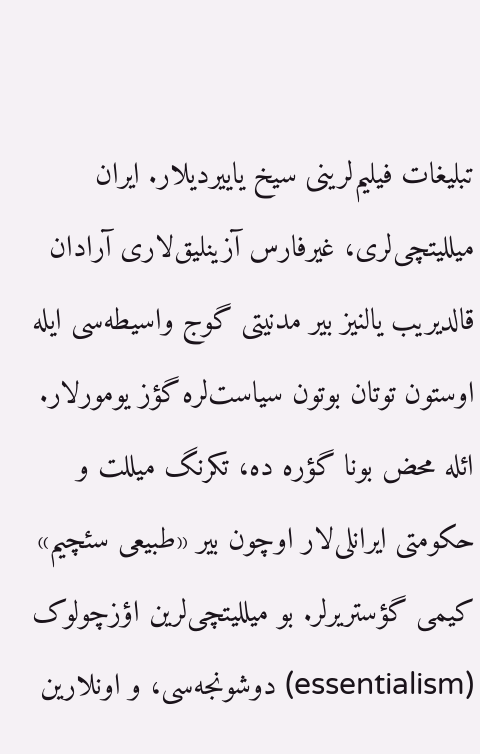تبلیغات فیلیم‌لرینی سیخ یاییردیلار. ایران میللیتچی‌لری، غیرفارس آزینلیق‌لاری آرادان قالدیریب یالنیز بیر مدنیتی گوج واسیطه‌سی ایله اوستون توتان بوتون سیاست‌لره گؤز یومورلار. ائله محض بونا گؤره ده، تکرنگ میللت و حکومتی ایرانلی‌لار اوچون بیر «طبیعی سئچیم» کیمی گؤستریرلر. بو میللیتچی‌لرین اؤزچولوک (essentialism) دوشونجه‌سی، و اونلارین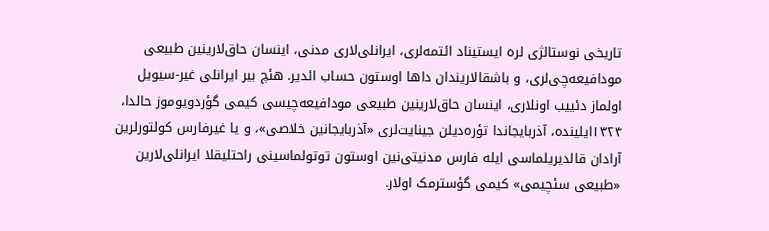تاریخی نوستالژی لره ایستیناد ائتمه‌لری، ایرانلی‌لاری مدنی، اینسان حاق‌لارینین طبیعی مودافیعه‌چی‌لری، و باشقالاریندان داها اوستون حساب ائدیر. هئچ بیر ایرانلی غیر-سیویل اولماز دئییب اونلاری، اینسان حاق‌لارینین طبیعی مودافیعه‌چیسی کیمی گؤردویوموز حالدا، ۱۳۲۴ایلینده، آذربایجاندا تؤره‌دیلن جینایت‌لری «آذربایجانین خلاصی»، و یا غیرفارس کولتورلرین آرادان قالدیریلماسی ایله فارس مدنیتی‌نین اوستون توتولماسینی راحتلیقلا ایرانلی‌لارین «طبیعی سئچیمی» کیمی گؤسترمک اولار.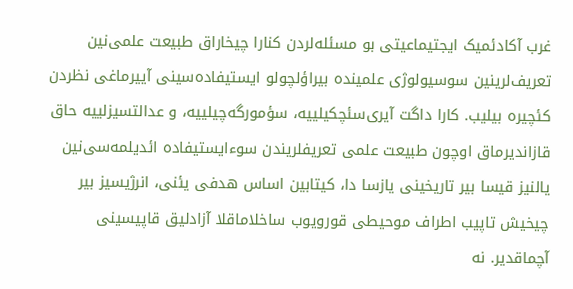غرب آکادئمیک ایجتیماعیتی بو مسئله‌لردن کنارا چیخاراق طبیعت علمی‌نین تعریف‌لرینین سوسیولوژی علمینده بیراؤلچولو ایستیفاده‌سینی آییرماغی نظردن کئچیره بیلیب. کارا داگت آیری‌سئچکیلییه، سؤمورگه‌چیلییه، و عدالتسیزلییه حاق قازاندیرماق اوچون طبیعت علمی تعریفلریندن سوءایستیفاده ائدیلمه‌سی‌نین یالنیز قیسا بیر تاریخینی یازسا دا، کیتابین اساس هدفی یئنی، انرژیسیز بیر چیخیش تاپیب اطراف موحیطی قورویوب ساخلاماقلا آزادلیق قاپیسینی آچماقدیر. نه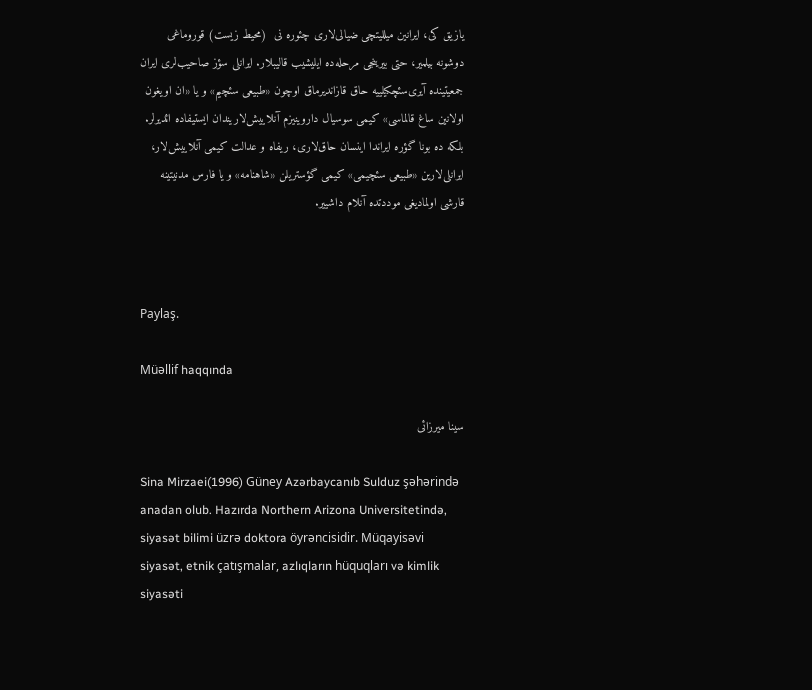یازیق کی، ایرانین میللیتچی ضیالی‌لاری چئوره نی  (محیط زیست) قوروماغی دوشونه بیلمیر، حتی بیرینجی مرحله‌ده ایلیشیب قالیبلار. ایرانلی سؤز صاحیب‌لری ایران جمعیتینده آیری‌سئچکیلییه حاق قازاندیرماق اوچون «طبیعی سئچیم» و یا «ان اویغون اولانین ساغ قالماسی» کیمی سوسیال داروینیزم آنلاییش‌لاریندان ایستیفاده ائدیرلر. بلکه ده بونا گؤره ایراندا اینسان حاق‌لاری، ریفاه و عدالت کیمی آنلاییش‌لار، ایرانلی‌لارین «طبیعی سئچیمی» کیمی گؤستریلن «شاهنامه» و یا فارس مدنیتینه قارشی اولمادیغی موددتده آنلام داشییر.



Paylaş.

Müəllif haqqında

سینا میرزائی

Sina Mirzaei(1996) Güney Azərbaycanıb Sulduz şəhərində anadan olub. Hazırda Northern Arizona Universitetində, siyasət bilimi üzrə doktora öyrəncisidir. Müqayisəvi siyasət, etnik çatışmalar, azlıqların hüquqları və kimlik siyasəti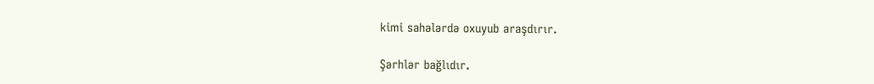kimi sahələrdə oxuyub araşdırır.

Şərhlər bağlıdır.